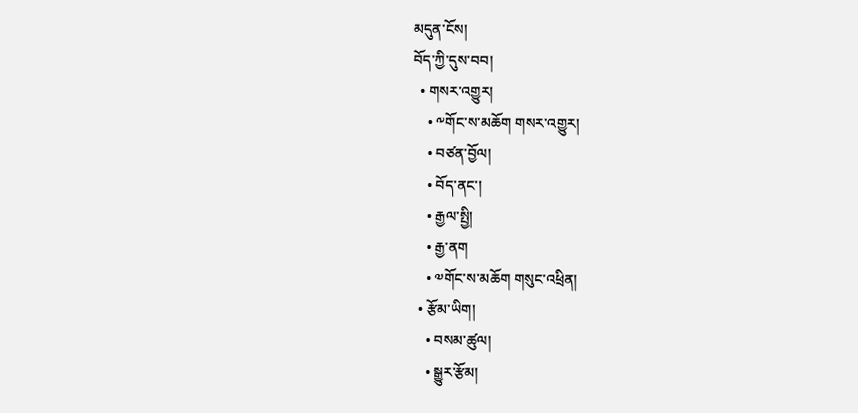མདུན་ངོས།
བོད་ཀྱི་དུས་བབ།
  • གསར་འགྱུར།
    • ༸གོང་ས་མཆོག གསར་འགྱུར།
    • བཙན་བྱོལ།
    • བོད་ནང་།
    • རྒྱལ་སྤྱི།
    • རྒྱ་ནག
    • ༧གོང་ས་མཆོག གསུང་འཕྲིན།
  • རྩོམ་ཡིག།
    • བསམ་ཚུལ།
    • སྒྱུར་རྩོམ།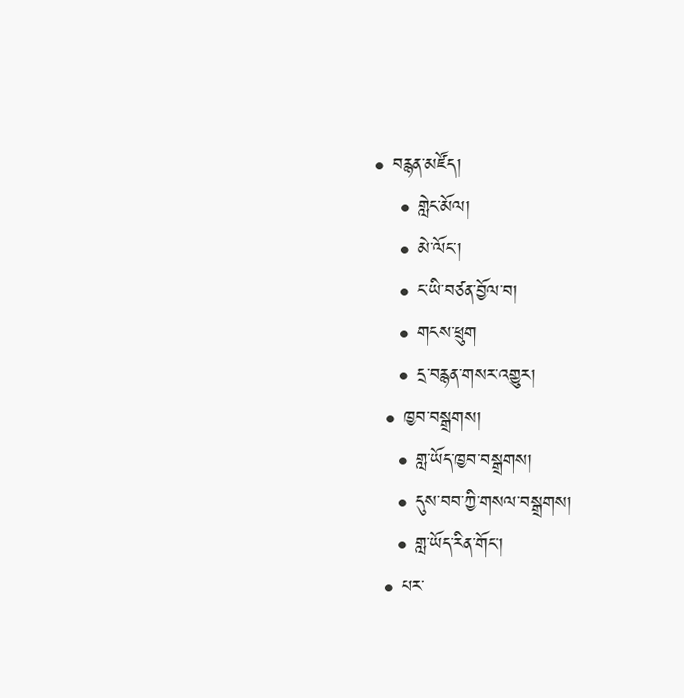• བརྙན་མཛོད།
    • གླེང་མོལ།
    • མེ་ལོང་།
    • ང་ཡི་བཙན་བྱོལ་བ།
    • གངས་ཕྲུག
    • དྲ་བརྙན་གསར་འགྱུར།
  • ཁྱབ་བསྒྲགས།
    • གླ་ཡོད་ཁྱབ་བསྒྲགས།
    • དུས་བབ་ཀྱི་གསལ་བསྒྲགས།
    • གླ་ཡོད་རིན་གོང་།
  • པར་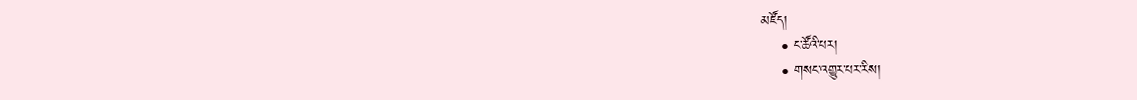མཛོད།
    • ང་ཚོའི་པར།
    • གསང་འགྱུར་པར་རིས།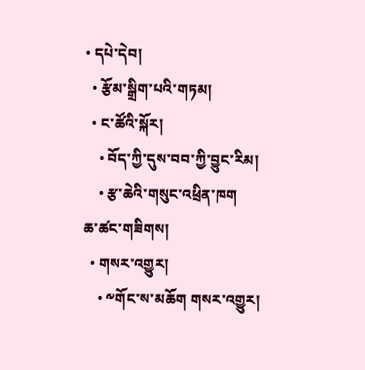• དཔེ་དེབ།
  • རྩོམ་སྒྲིག་པའི་གཏམ།
  • ང་ཚོའི་སྐོར།
    • བོད་ཀྱི་དུས་བབ་ཀྱི་བྱུང་རིམ།
    • རྩ་ཆེའི་གསུང་འཕྲིན་ཁག
ཆ་ཚང་གཟིགས།
  • གསར་འགྱུར།
    • ༸གོང་ས་མཆོག གསར་འགྱུར།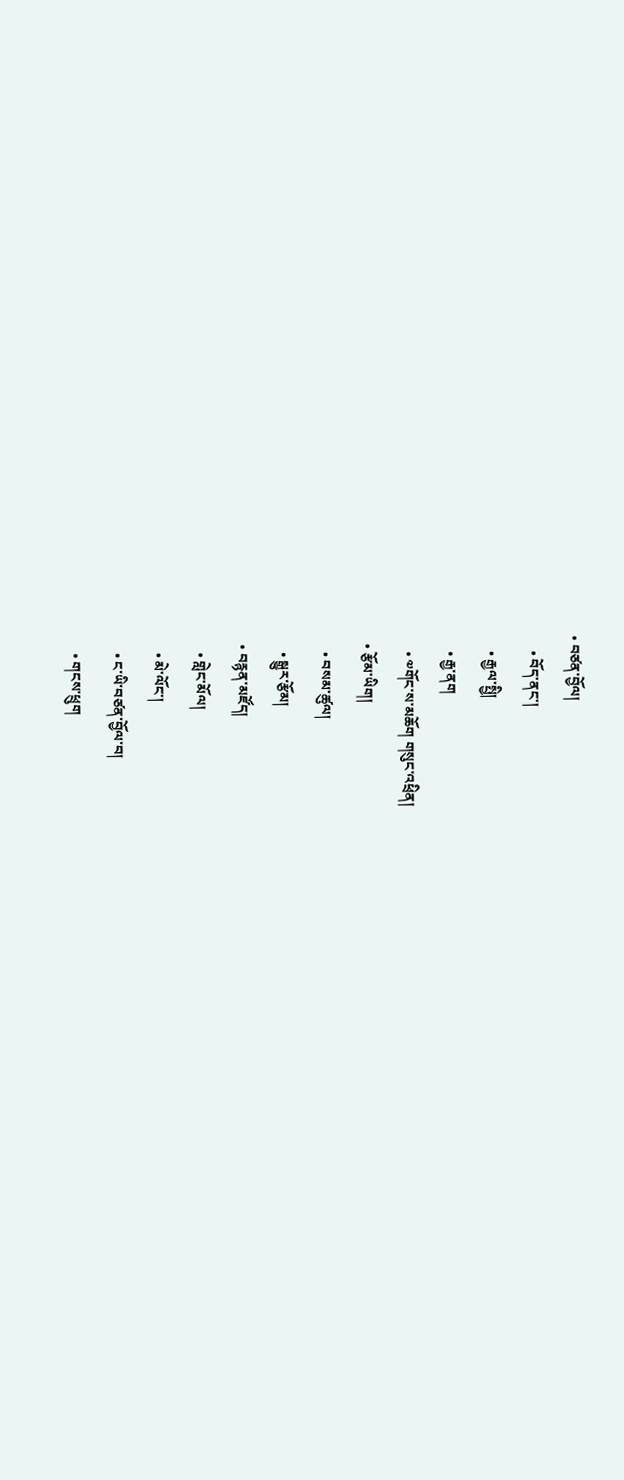• བཙན་བྱོལ།
    • བོད་ནང་།
    • རྒྱལ་སྤྱི།
    • རྒྱ་ནག
    • ༧གོང་ས་མཆོག གསུང་འཕྲིན།
  • རྩོམ་ཡིག།
    • བསམ་ཚུལ།
    • སྒྱུར་རྩོམ།
  • བརྙན་མཛོད།
    • གླེང་མོལ།
    • མེ་ལོང་།
    • ང་ཡི་བཙན་བྱོལ་བ།
    • གངས་ཕྲུག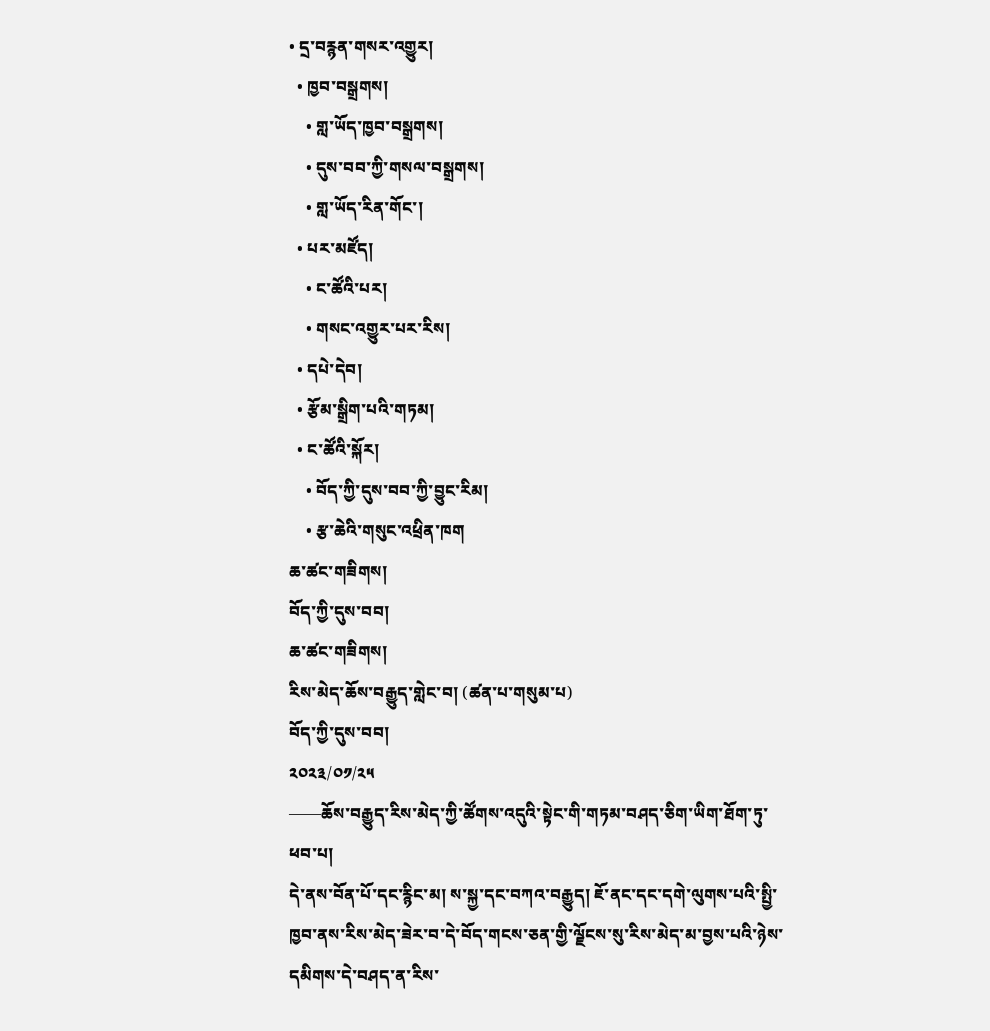• དྲ་བརྙན་གསར་འགྱུར།
  • ཁྱབ་བསྒྲགས།
    • གླ་ཡོད་ཁྱབ་བསྒྲགས།
    • དུས་བབ་ཀྱི་གསལ་བསྒྲགས།
    • གླ་ཡོད་རིན་གོང་།
  • པར་མཛོད།
    • ང་ཚོའི་པར།
    • གསང་འགྱུར་པར་རིས།
  • དཔེ་དེབ།
  • རྩོམ་སྒྲིག་པའི་གཏམ།
  • ང་ཚོའི་སྐོར།
    • བོད་ཀྱི་དུས་བབ་ཀྱི་བྱུང་རིམ།
    • རྩ་ཆེའི་གསུང་འཕྲིན་ཁག
ཆ་ཚང་གཟིགས།
བོད་ཀྱི་དུས་བབ།
ཆ་ཚང་གཟིགས།
རིས་མེད་ཆོས་བརྒྱུད་གླེང་བ། (ཚན་པ་གསུམ་པ)
བོད་ཀྱི་དུས་བབ།
༢༠༢༣/༠༡/༢༥
——ཆོས་བརྒྱུད་རིས་མེད་ཀྱི་ཚོགས་འདུའི་སྟེང་གི་གཏམ་བཤད་ཅིག་ཡིག་ཐོག་ཏུ་ཕབ་པ།
དེ་ནས་བོན་པོ་དང་རྙིང་མ། ས་སྐྱ་དང་བཀའ་བརྒྱུད། ཇོ་ནང་དང་དགེ་ལུགས་པའི་སྤྱི་ཁྱབ་ནས་རིས་མེད་ཟེར་བ་དེ་བོད་གངས་ཅན་གྱི་ལྗོངས་སུ་རིས་མེད་མ་བྱས་པའི་ཉེས་དམིགས་དེ་བཤད་ན་རིས་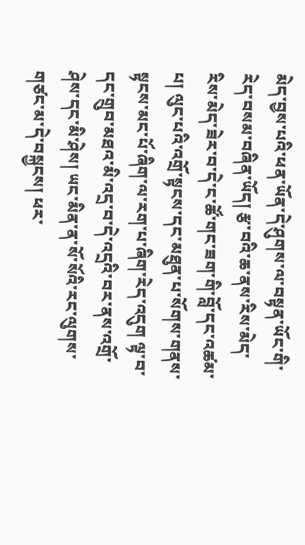མེད་བྱས་པའི་ཕན་ཡོན་དེ་ཤུགས་ལ་བསྟན་ཡོང་གི་རེད་བསམ་བཞིན་ཡོད། རྩ་བའི་ཆ་ནས་རིས་མེད་རིས་མེད་ཟེར་བ་དེ་ང་ཚོ་གང་ཟག་གི་བློ་དང་འཚམ་པ། ལུང་པའི་འགྲོ་སྟངས་དང་མཐུན་པ་སོགས་གནས་སྟངས་མང་པོ་ཞིག་ལ་རག་པ་ཞིག་རེད་འདུག ལྟ་བ་དང་གྲུབ་མཐའ་མི་འདྲ་བ་དེ་འདྲའི་བར་ནས་འགྲོ་ཤེས་དང་མི་ཤེས། ཡང་མིན་ན་སོ་སོའི་རང་ལུགས་གཙང་མ་དེ་བསྐྱངས། ཕར་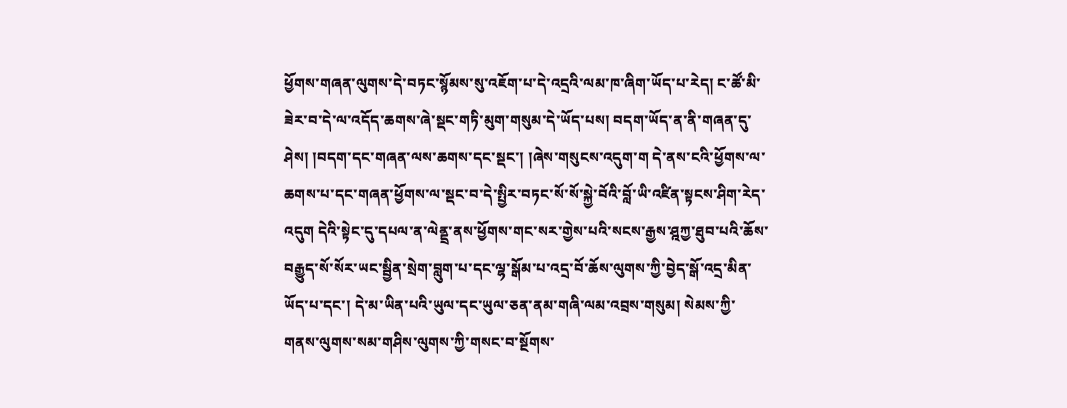ཕྱོགས་གཞན་ལུགས་དེ་བཏང་སྙོམས་སུ་འཇོག་པ་དེ་འདྲའི་ལམ་ཁ་ཞིག་ཡོད་པ་རེད། ང་ཚོ་མི་ཟེར་བ་དེ་ལ་འདོད་ཆགས་ཞེ་སྡང་གཏི་མུག་གསུམ་དེ་ཡོད་པས། བདག་ཡོད་ན་ནི་གཞན་དུ་ཤེས། །བདག་དང་གཞན་ལས་ཆགས་དང་སྡང་། །ཞེས་གསུངས་འདུག་ག དེ་ནས་ངའི་ཕྱོགས་ལ་ཆགས་པ་དང་གཞན་ཕྱོགས་ལ་སྡང་བ་དེ་སྤྱིར་བཏང་སོ་སོ་སྐྱེ་བོའི་བློ་ཡི་འཛིན་སྟངས་ཤིག་རེད་འདུག དེའི་སྟེང་དུ་དཔལ་ན་ལེནྡྲ་ནས་ཕྱོགས་གང་སར་གྱེས་པའི་སངས་རྒྱས་ཤྰཀྱ་ཐུབ་པའི་ཆོས་བརྒྱུད་སོ་སོར་ཡང་སྦྱིན་སྲེག་བླུག་པ་དང་ལྷ་སྒོམ་པ་འདྲ་བོ་ཆོས་ལུགས་ཀྱི་བྱེད་སྒོ་འདྲ་མིན་ཡོད་པ་དང་། དེ་མ་ཡིན་པའི་ཡུལ་དང་ཡུལ་ཅན་ནམ་གཞི་ལམ་འབྲས་གསུམ། སེམས་ཀྱི་གནས་ལུགས་སམ་གཤིས་ལུགས་ཀྱི་གསང་བ་སྔོགས་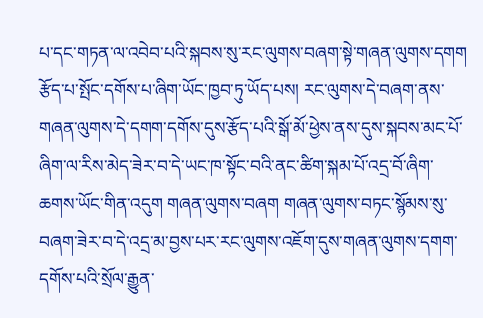པ་དང་གཏན་ལ་འབེབ་པའི་སྐབས་སུ་རང་ལུགས་བཞག་སྟེ་གཞན་ལུགས་དགག རྩོད་པ་སྤོང་དགོས་པ་ཞིག་ཡོང་ཁྱབ་ཏུ་ཡོད་པས། རང་ལུགས་དེ་བཞག་ནས་གཞན་ལུགས་དེ་དགག་དགོས་དུས་རྩོད་པའི་སྒོ་མོ་ཕྱེས་ནས་དུས་སྐབས་མང་པོ་ཞིག་ལ་རིས་མེད་ཟེར་བ་དེ་ཡང་ཁ་སྟོང་བའི་ནང་ཚིག་སྐམ་པོ་འདྲ་བོ་ཞིག་ཆགས་ཡོང་གིན་འདུག གཞན་ལུགས་བཞག གཞན་ལུགས་བཏང་སྙོམས་སུ་བཞག་ཟེར་བ་དེ་འདྲ་མ་བྱས་པར་རང་ལུགས་འཇོག་དུས་གཞན་ལུགས་དགག་དགོས་པའི་སྲོལ་རྒྱུན་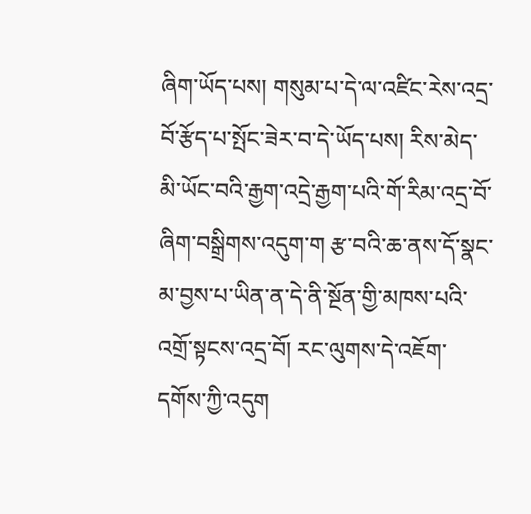ཞིག་ཡོད་པས། གསུམ་པ་དེ་ལ་འཛིང་རེས་འདྲ་བོ་རྩོད་པ་སྤོང་ཟེར་བ་དེ་ཡོད་པས། རིས་མེད་མི་ཡོང་བའི་རྒྱག་འདྲེ་རྒྱག་པའི་གོ་རིམ་འདྲ་བོ་ཞིག་བསྒྲིགས་འདུག་ག རྩ་བའི་ཆ་ནས་དོ་སྣང་མ་བྱས་པ་ཡིན་ན་དེ་ནི་སྔོན་གྱི་མཁས་པའི་འགྲོ་སྟངས་འདྲ་བོ། རང་ལུགས་དེ་འཇོག་དགོས་ཀྱི་འདུག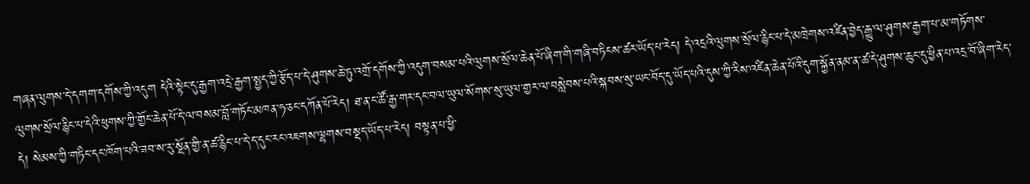གཞན་ལུགས་དེ་དགག་དགོས་ཀྱི་འདུག དེའི་སྟེང་དུ་རྒྱག་འདྲེ་རྒྱག་སྤྱད་ཀྱི་རྩོད་པ་དེ་ཤུགས་ཆེ་ཏུ་འགྲོ་དགོས་ཀྱི་འདུག་བསམ་པའི་ལུགས་སྲོལ་ཆེན་པོ་ཞིག་གི་གཞི་བཏིངས་ཚར་ཡོད་པ་རེད། དེ་འདྲའི་ལུགས་སྲོལ་རྙིང་པ་དེ་མཁྲེགས་འཛིན་བྱེད་རྒྱུ་ལ་ཤུགས་རྒྱག་པ་མ་གཏོགས་ལུགས་སྲོལ་རྙིང་པ་དེའི་ཕུགས་ཀྱི་གྱོང་ཆེན་པོ་དེ་ལ་བསམ་བློ་གཏོང་མཁན་ཧ་ཅང་དཀོན་པོ་རེད། ཐ་ན་ང་ཚོ་རྒྱ་གར་དང་བལ་ཡུལ་སོགས་སུ་ཡུལ་གྱར་ལ་བསླེབས་པའི་སྐབས་སུ་ཡང་བོད་དུ་ཡོད་པའི་དུས་ཀྱི་རིས་འཛིན་ཆེན་པོའི་དུག་སྐྱོན་ནམ་ན་ཚ་དེ་ཤུགས་ཆུང་དུ་ཕྱིན་པ་འདྲ་བོ་ཞིག་རེད་དེ། སེམས་ཀྱི་གཏིང་དང་ཁོག་པའི་ཟབ་ས་རུ་སྔོན་གྱི་ན་ཚ་རྙིང་པ་དེ་ད་དུང་རང་འཇགས་ལྷགས་བསྡད་ཡོད་པ་རེད། བསྟན་པ་ཕྱི་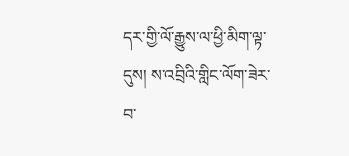དར་གྱི་ལོ་རྒྱུས་ལ་ཕྱི་མིག་ལྟ་དུས། ས་འབྲིའི་གླིང་ལོག་ཟེར་བ་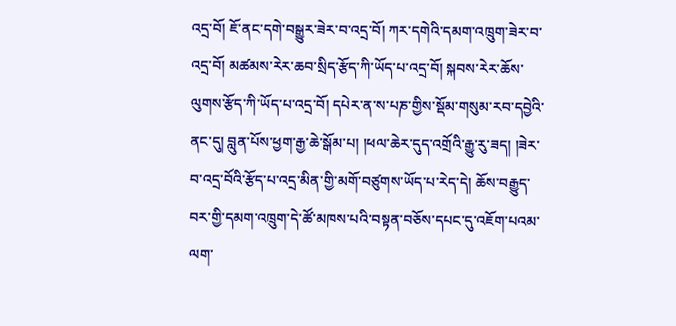འདྲ་བོ། ཇོ་ནང་དགེ་བསྒྱུར་ཟེར་བ་འདྲ་བོ། ཀར་དགེའི་དམག་འཁྲུག་ཟེར་བ་འདྲ་བོ། མཚམས་རེར་ཆབ་སྲིད་རྩོད་ཀི་ཡོད་པ་འདྲ་བོ། སྐབས་རེར་ཆོས་ལུགས་རྩོད་ཀི་ཡོད་པ་འདྲ་བོ། དཔེར་ན་ས་པཎ་གྱིས་སྡོམ་གསུམ་རབ་དབྱེའི་ནང་དུ། བླུན་པོས་ཕྱག་རྒྱ་ཆེ་སྒོམ་པ། །ཕལ་ཆེར་དུད་འགྲོའི་རྒྱུ་རུ་ཟད། །ཟེར་བ་འདྲ་བོའི་རྩོད་པ་འདྲ་མིན་གྱི་མགོ་བཙུགས་ཡོད་པ་རེད་དེ། ཆོས་བརྒྱུད་བར་གྱི་དམག་འཁྲུག་དེ་ཚོ་མཁས་པའི་བསྟན་བཅོས་དཔང་དུ་འཇོག་པའམ་ལག་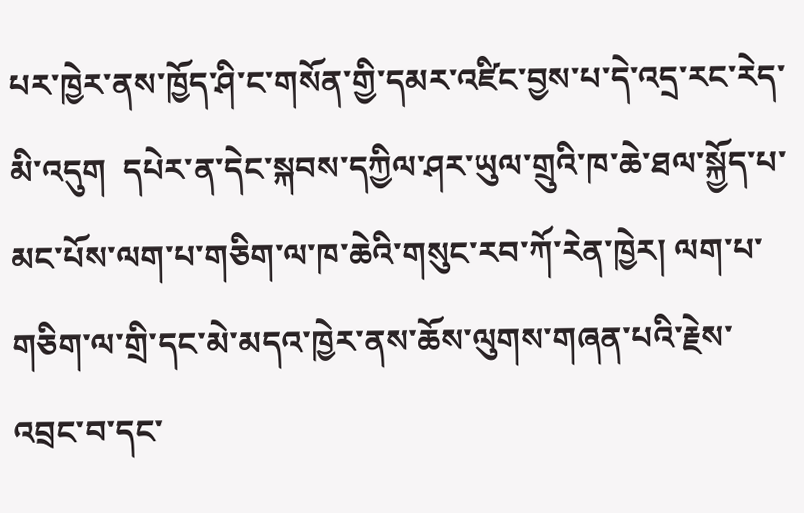པར་ཁྱེར་ནས་ཁྱོད་ཤི་ང་གསོན་གྱི་དམར་འཛིང་བྱས་པ་དེ་འདྲ་རང་རེད་མི་འདུག  དཔེར་ན་དེང་སྐབས་དཀྱིལ་ཤར་ཡུལ་གྲུའི་ཁ་ཆེ་ཐལ་སྐྱོད་པ་མང་པོས་ལག་པ་གཅིག་ལ་ཁ་ཆེའི་གསུང་རབ་ཀོ་རེན་ཁྱེར། ལག་པ་གཅིག་ལ་གྲི་དང་མེ་མདའ་ཁྱེར་ནས་ཆོས་ལུགས་གཞན་པའི་རྗེས་འབྲང་བ་དང་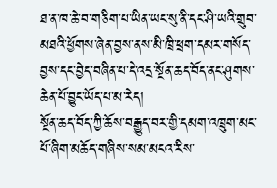ཐ་ན་ཁ་ཆེ་བ་གཅིག་པ་ཡིན་ཡང་སུ་ནི་དང་ཤི་ཡའི་གྲུབ་མཐའི་ཕྱོགས་ཞེན་བྱས་ནས་མི་ཁྲི་ཕྲག་དམར་གསོད་བྱས་དང་བྱེད་བཞིན་པ་དེ་འདྲ་སྔོན་ཆད་བོད་ནང་ཤུགས་ཆེན་པོ་བྱུང་ཡོད་པ་མ་རེད།
སྔོན་ཆད་བོད་ཀྱི་ཆོས་བརྒྱུད་བར་གྱི་དམག་འཁྲུག་མང་པོ་ཞིག་མཆོད་གཞིས་སམ་མངའ་རིས་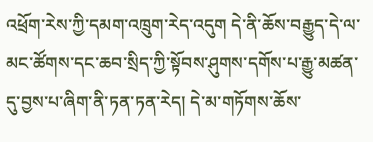འཕྲོག་རེས་ཀྱི་དམག་འཁྲུག་རེད་འདུག དེ་ནི་ཆོས་བརྒྱུད་དེ་ལ་མང་ཚོགས་དང་ཆབ་སྲིད་ཀྱི་སྟོབས་ཤུགས་དགོས་པ་རྒྱུ་མཚན་དུ་བྱས་པ་ཞིག་ནི་ཏན་ཏན་རེད། དེ་མ་གཏོགས་ཆོས་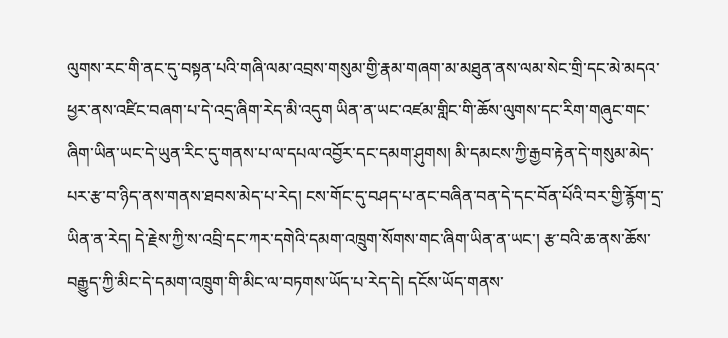ལུགས་རང་གི་ནང་དུ་བསྟན་པའི་གཞི་ལམ་འབྲས་གསུམ་གྱི་རྣམ་གཞག་མ་མཐུན་ནས་ལམ་སེང་གྲི་དང་མེ་མདའ་ཕྱར་ནས་འཛིང་བཞག་པ་དེ་འདྲ་ཞིག་རེད་མི་འདུག ཡིན་ན་ཡང་འཛམ་གླིང་གི་ཆོས་ལུགས་དང་རིག་གཞུང་གང་ཞིག་ཡིན་ཡང་དེ་ཡུན་རིང་དུ་གནས་པ་ལ་དཔལ་འབྱོར་དང་དམག་ཤུགས། མི་དམངས་ཀྱི་རྒྱབ་རྟེན་དེ་གསུམ་མེད་པར་རྩ་བ་ཉིད་ནས་གནས་ཐབས་མེད་པ་རེད། ངས་གོང་དུ་བཤད་པ་ནང་བཞིན་བན་དེ་དང་བོན་པོའི་བར་གྱི་རྙོག་དྲ་ཡིན་ན་རེད། དེ་རྗེས་ཀྱི་ས་འབྲི་དང་ཀར་དགེའི་དམག་འཁྲུག་སོགས་གང་ཞིག་ཡིན་ན་ཡང་། རྩ་བའི་ཆ་ནས་ཆོས་བརྒྱུད་ཀྱི་མིང་དེ་དམག་འཁྲུག་གི་མིང་ལ་བཏགས་ཡོད་པ་རེད་དེ། དངོས་ཡོད་གནས་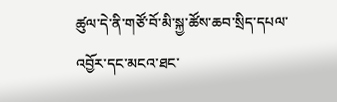ཚུལ་དེ་ནི་གཙོ་བོ་མི་སྐྱ་ཚོས་ཆབ་སྲིད་དཔལ་འབྱོར་དང་མངའ་ཐང་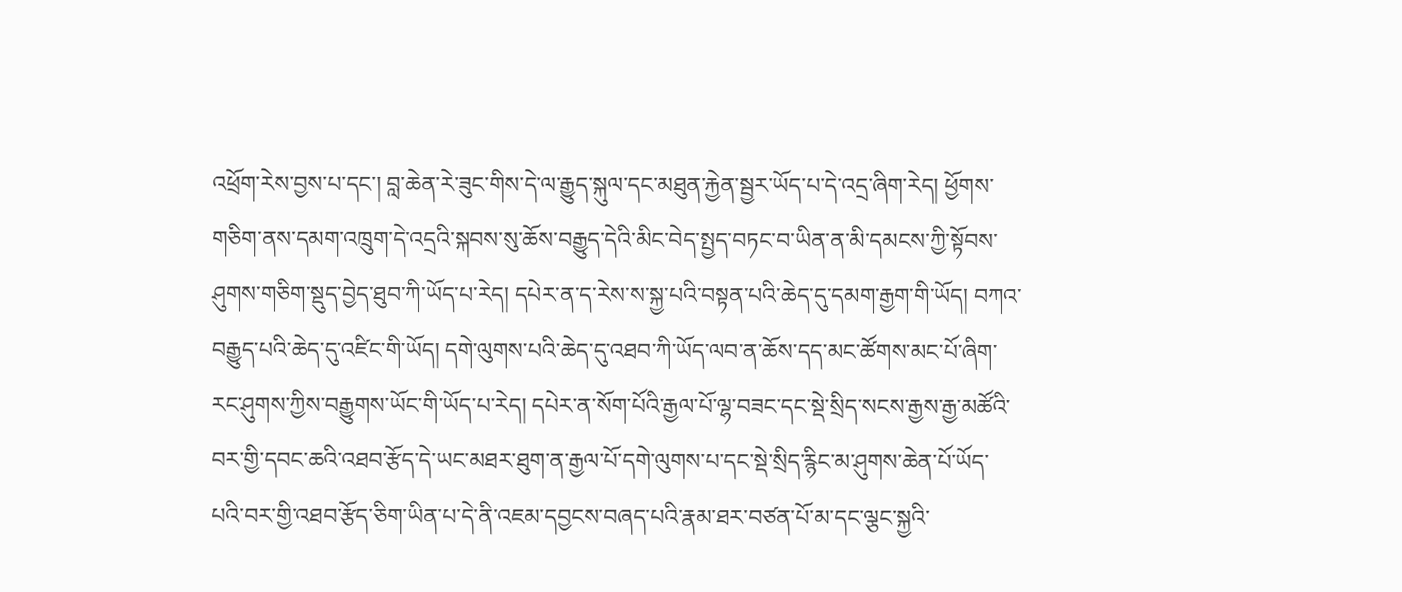འཕྲོག་རེས་བྱས་པ་དང་། བླ་ཆེན་རེ་ཟུང་གིས་དེ་ལ་རྒྱུད་སྐུལ་དང་མཐུན་རྐྱེན་སྦྱར་ཡོད་པ་དེ་འདྲ་ཞིག་རེད། ཕྱོགས་གཅིག་ནས་དམག་འཁྲུག་དེ་འདྲའི་སྐབས་སུ་ཆོས་བརྒྱུད་དེའི་མིང་བེད་སྤྱད་བཏང་བ་ཡིན་ན་མི་དམངས་ཀྱི་སྟོབས་ཤུགས་གཅིག་སྡུད་བྱེད་ཐུབ་ཀི་ཡོད་པ་རེད། དཔེར་ན་ད་རེས་ས་སྐྱ་པའི་བསྟན་པའི་ཆེད་དུ་དམག་རྒྱག་གི་ཡོད། བཀའ་བརྒྱུད་པའི་ཆེད་དུ་འཛིང་གི་ཡོད། དགེ་ལུགས་པའི་ཆེད་དུ་འཐབ་ཀི་ཡོད་ལབ་ན་ཆོས་དད་མང་ཚོགས་མང་པོ་ཞིག་རང་ཤུགས་ཀྱིས་བརྒྱུགས་ཡོང་གི་ཡོད་པ་རེད། དཔེར་ན་སོག་པོའི་རྒྱལ་པོ་ལྷ་བཟང་དང་སྡེ་སྲིད་སངས་རྒྱས་རྒྱ་མཚོའི་བར་གྱི་དབང་ཆའི་འཐབ་རྩོད་དེ་ཡང་མཐར་ཐུག་ན་རྒྱལ་པོ་དགེ་ལུགས་པ་དང་སྡེ་སྲིད་རྙིང་མ་ཤུགས་ཆེན་པོ་ཡོད་པའི་བར་གྱི་འཐབ་རྩོད་ཅིག་ཡིན་པ་དེ་ནི་འཇམ་དབྱངས་བཞད་པའི་རྣམ་ཐར་བཙན་པོ་མ་དང་ལྕང་སྐྱའི་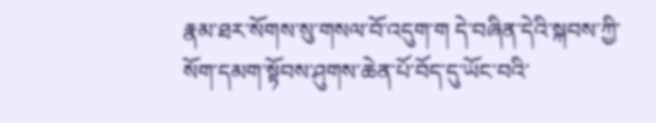རྣམ་ཐར་སོགས་སུ་གསལ་བོ་འདུག་ག དེ་བཞིན་དེའི་སྐབས་ཀྱི་སོག་དམག་སྟོབས་ཤུགས་ཆེན་པོ་བོད་དུ་ཡོང་བའི་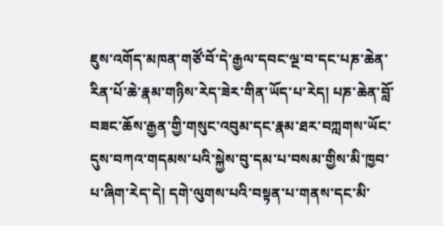ཇུས་འགོད་མཁན་གཙོ་བོ་དེ་རྒྱལ་དབང་ལྔ་བ་དང་པཎ་ཆེན་རིན་པོ་ཆེ་རྣམ་གཉིས་རེད་ཟེར་གིན་ཡོད་པ་རེད། པཎ་ཆེན་བློ་བཟང་ཆོས་རྒྱན་གྱི་གསུང་འབུམ་དང་རྣམ་ཐར་བཀླགས་ཡོང་དུས་བཀའ་གདམས་པའི་སྐྱེས་བུ་དམ་པ་བསམ་གྱིས་མི་ཁྱབ་པ་ཞིག་རེད་དེ། དགེ་ལུགས་པའི་བསྟན་པ་གནས་དང་མི་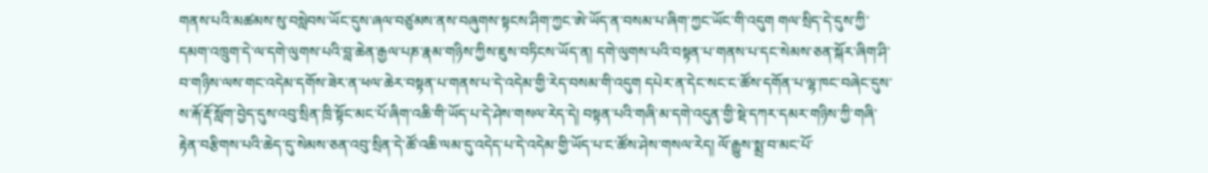གནས་པའི་མཚམས་སུ་བསླེབས་ཡོང་དུས་ཞལ་བཙུམས་ནས་བཞུགས་སྟངས་ཤིག་ཀྱང་ཨེ་ཡོད་ན་བསམ་པ་ཞིག་ཀྱང་ཡོང་གི་འདུག གལ་སྲིད་དེ་དུས་ཀྱི་དམག་འཁྲུག་དེ་ལ་དགེ་ལུགས་པའི་བླ་ཆེན་རྒྱལ་པཎ་རྣམ་གཉིས་ཀྱིས་ཇུས་བཏིངས་ཡོད་ན། དགེ་ལུགས་པའི་བསྟན་པ་གནས་པ་དང་སེམས་ཅན་སྐོར་ཞིག་ཤི་བ་གཉིས་ལས་གང་འདེམ་དགོས་ཟེར་ན་ཕལ་ཆེར་བསྟན་པ་གནས་པ་དེ་འདེམ་གྱི་རེད་བསམ་གི་འདུག དཔེར་ན་དེང་སང་ང་ཚོས་དགོན་པ་ལྷ་ཁང་བཞེང་དུས་ས་རྐོ་རྡོ་སློག་བྱེད་དུས་འབུ་སྲིན་ཁྲི་སྟོང་མང་པོ་ཞིག་འཆི་གི་ཡོད་པ་དེ་ཤེས་གསལ་རེད་དེ། བསྟན་པའི་གཞི་མ་དགེ་འདུན་གྱི་སྡེ་དཀར་དམར་གཉིས་ཀྱི་གཞི་རྟེན་བརྩིགས་པའི་ཆེད་དུ་སེམས་ཅན་འབུ་སྲིན་དེ་ཚོ་འཆི་ལམ་དུ་འདེད་པ་དེ་འདེམ་གྱི་ཡོད་པ་ང་ཚོས་ཤེས་གསལ་རེད། ལོ་རྒྱུས་སྨྲ་བ་མང་པོ་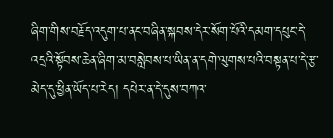ཞིག་གིས་བརྗོད་འདུག་པ་ནང་བཞིན་སྐབས་དེར་སོག་པོའི་དམག་དཔུང་དེ་འདྲའི་སྟོབས་ཆེན་ཞིག་མ་བསླེབས་པ་ཡིན་ན་དགེ་ལུགས་པའི་བསྟན་པ་དེ་རྩ་མེད་དུ་ཕྱིན་ཡོད་པ་རེད། དཔེར་ན་དེ་དུས་བཀའ་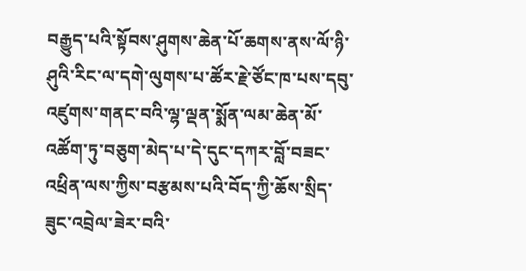བརྒྱུད་པའི་སྟོབས་ཤུགས་ཆེན་པོ་ཆགས་ནས་ལོ་ཉི་ཤུའི་རིང་ལ་དགེ་ལུགས་པ་ཚོར་རྗེ་ཙོང་ཁ་པས་དབུ་འཛུགས་གནང་བའི་ལྷ་ལྡན་སྨོན་ལམ་ཆེན་མོ་འཚོག་ཏུ་བཅུག་མེད་པ་དེ་དུང་དཀར་བློ་བཟང་འཕྲིན་ལས་ཀྱིས་བརྩམས་པའི་བོད་ཀྱི་ཆོས་སྲིད་ཟུང་འབྲེལ་ཟེར་བའི་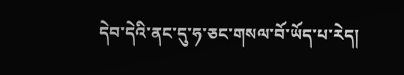དེབ་དེའི་ནང་དུ་ཧ་ཅང་གསལ་བོ་ཡོད་པ་རེད།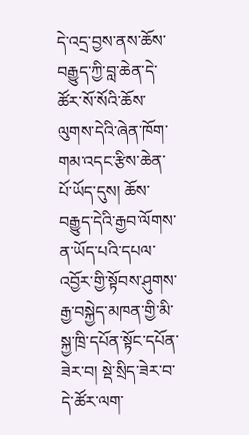དེ་འདྲ་བྱས་ནས་ཆོས་བརྒྱུད་ཀྱི་བླ་ཆེན་དེ་ཚོར་སོ་སོའི་ཆོས་ལུགས་དེའི་ཞེན་ཁོག་གམ་འདང་རྩིས་ཆེན་པོ་ཡོད་དུས། ཆོས་བརྒྱུད་དེའི་རྒྱབ་ལོགས་ན་ཡོད་པའི་དཔལ་འབྱོར་གྱི་སྟོབས་ཤུགས་རྒྱ་བསྐྱེད་མཁན་གྱི་མི་སྐྱ་ཁྲི་དཔོན་སྟོང་དཔོན་ཟེར་བ། སྡེ་སྲིད་ཟེར་བ་དེ་ཚོར་ལག་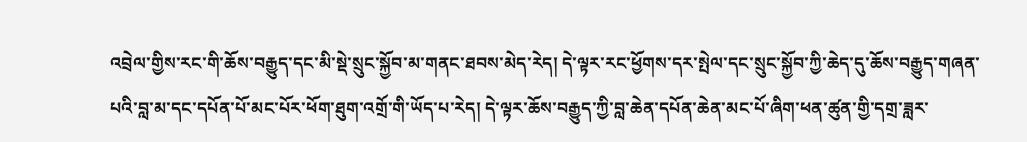འབྲེལ་གྱིས་རང་གི་ཆོས་བརྒྱུད་དང་མི་སྡེ་སྲུང་སྐྱོབ་མ་གནང་ཐབས་མེད་རེད། དེ་ལྟར་རང་ཕྱོགས་དར་སྤེལ་དང་སྲུང་སྐྱོབ་ཀྱི་ཆེད་དུ་ཆོས་བརྒྱུད་གཞན་པའི་བླ་མ་དང་དཔོན་པོ་མང་པོར་ཕོག་ཐུག་འགྲོ་གི་ཡོད་པ་རེད། དེ་ལྟར་ཆོས་བརྒྱུད་ཀྱི་བླ་ཆེན་དཔོན་ཆེན་མང་པོ་ཞིག་ཕན་ཚུན་གྱི་དགྲ་ཟླར་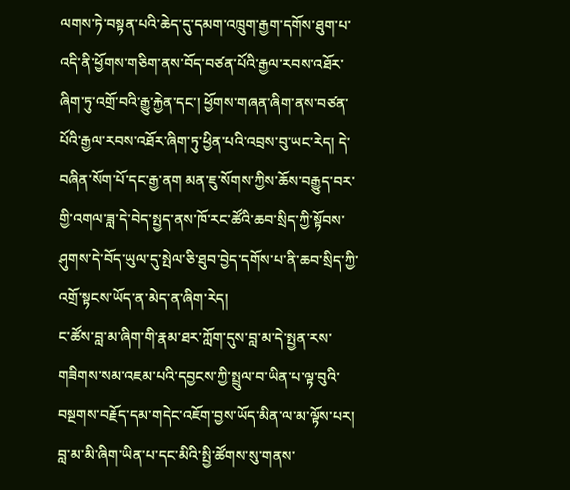ལགས་ཏེ་བསྟན་པའི་ཆེད་དུ་དམག་འཁྲུག་རྒྱག་དགོས་ཐུག་པ་འདི་ནི་ཕྱོགས་གཅིག་ནས་བོད་བཙན་པོའི་རྒྱལ་རབས་འཐོར་ཞིག་ཏུ་འགྲོ་བའི་རྒྱུ་རྐྱེན་དང་། ཕྱོགས་གཞན་ཞིག་ནས་བཙན་པོའི་རྒྱལ་རབས་འཐོར་ཞིག་ཏུ་ཕྱིན་པའི་འབྲས་བུ་ཡང་རེད། དེ་བཞིན་སོག་པོ་དང་རྒྱ་ནག མན་ཇུ་སོགས་ཀྱིས་ཆོས་བརྒྱུད་བར་གྱི་འགལ་ཟླ་དེ་བེད་སྤྱད་ནས་ཁོ་རང་ཚོའི་ཆབ་སྲིད་ཀྱི་སྟོབས་ཤུགས་དེ་བོད་ཡུལ་དུ་སྤེལ་ཅི་ཐུབ་བྱེད་དགོས་པ་ནི་ཆབ་སྲིད་ཀྱི་འགྲོ་སྟངས་ཡོད་ན་མེད་ན་ཞིག་རེད།
ང་ཚོས་བླ་མ་ཞིག་གི་རྣམ་ཐར་ཀློག་དུས་བླ་མ་དེ་སྤྱན་རས་གཟིགས་སམ་འཇམ་པའི་དབྱངས་ཀྱི་སྤྲུལ་བ་ཡིན་པ་ལྟ་བུའི་བསྔགས་བརྗོད་དམ་གདེང་འཇོག་བྱས་ཡོད་མིན་ལ་མ་ལྟོས་པར། བླ་མ་མི་ཞིག་ཡིན་པ་དང་མིའི་སྤྱི་ཚོགས་སུ་གནས་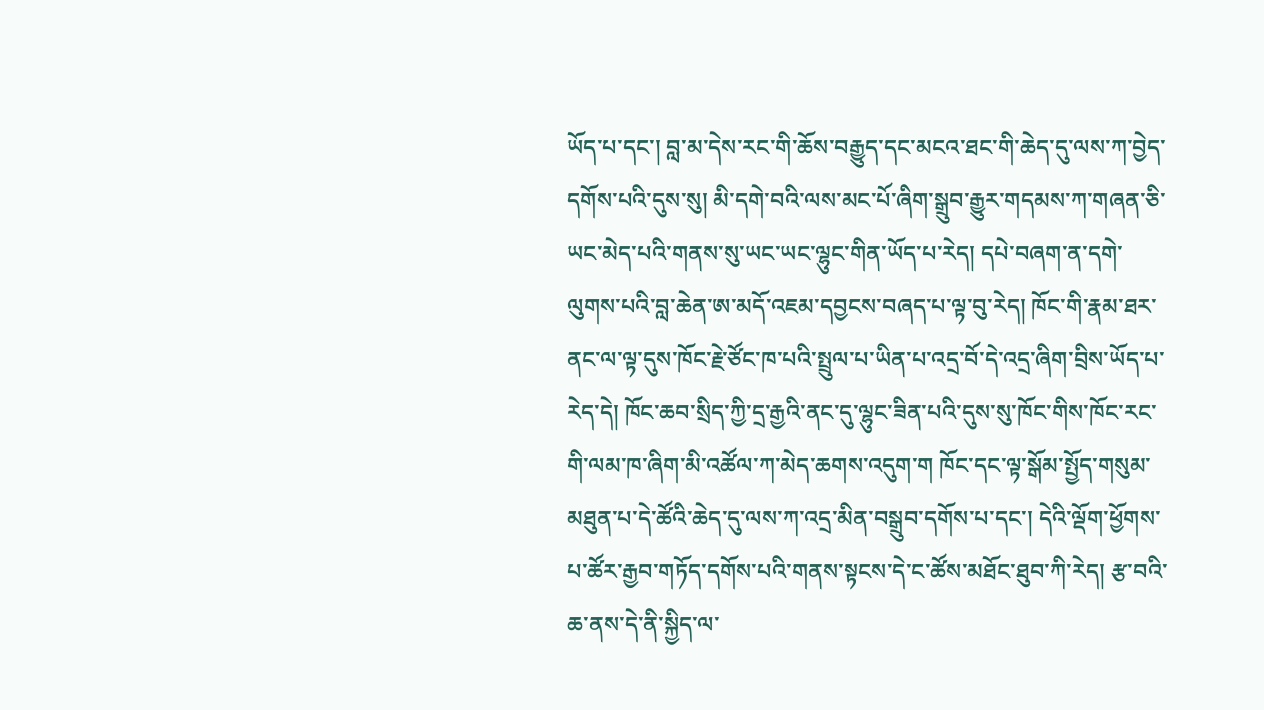ཡོད་པ་དང་། བླ་མ་དེས་རང་གི་ཆོས་བརྒྱུད་དང་མངའ་ཐང་གི་ཆེད་དུ་ལས་ཀ་བྱེད་དགོས་པའི་དུས་སུ། མི་དགེ་བའི་ལས་མང་པོ་ཞིག་སྒྲུབ་རྒྱུར་གདམས་ཀ་གཞན་ཅི་ཡང་མེད་པའི་གནས་སུ་ཡང་ཡང་ལྷུང་གིན་ཡོད་པ་རེད། དཔེ་བཞག་ན་དགེ་ལུགས་པའི་བླ་ཆེན་ཨ་མདོ་འཇམ་དབྱངས་བཞད་པ་ལྟ་བུ་རེད། ཁོང་གི་རྣམ་ཐར་ནང་ལ་ལྟ་དུས་ཁོང་རྗེ་ཙོང་ཁ་པའི་སྤྲུལ་པ་ཡིན་པ་འདྲ་བོ་དེ་འདྲ་ཞིག་བྲིས་ཡོད་པ་རེད་དེ། ཁོང་ཆབ་སྲིད་ཀྱི་དྲ་རྒྱའི་ནང་དུ་ལྷུང་ཟིན་པའི་དུས་སུ་ཁོང་གིས་ཁོང་རང་གི་ལམ་ཁ་ཞིག་མི་འཚོལ་ཀ་མེད་ཆགས་འདུག་ག ཁོང་དང་ལྟ་སྒོམ་སྤྱོད་གསུམ་མཐུན་པ་དེ་ཚོའི་ཆེད་དུ་ལས་ཀ་འདྲ་མིན་བསྒྲུབ་དགོས་པ་དང་། དེའི་ལྡོག་ཕྱོགས་པ་ཚོར་རྒྱབ་གཏོད་དགོས་པའི་གནས་སྟངས་དེ་ང་ཚོས་མཐོང་ཐུབ་ཀི་རེད། རྩ་བའི་ཆ་ནས་དེ་ནི་སྐྱིད་ལ་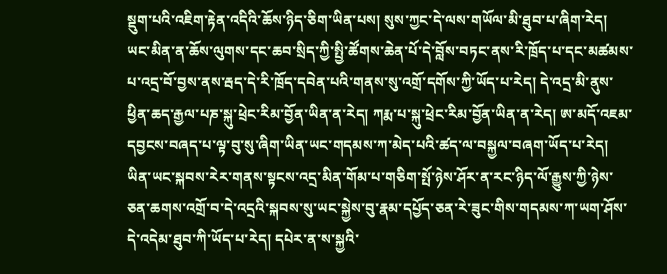སྡུག་པའི་འཇིག་རྟེན་འདིའི་ཆོས་ཉིད་ཅིག་ཡིན་པས། སུས་ཀྱང་དེ་ལས་གཡོལ་མི་ཐུབ་པ་ཞིག་རེད། ཡང་མིན་ན་ཆོས་ལུགས་དང་ཆབ་སྲིད་ཀྱི་སྤྱི་ཚོགས་ཆེན་པོ་དེ་བློས་བཏང་ནས་རི་ཁྲོད་པ་དང་མཚམས་པ་འདྲ་བོ་བྱས་ནས་རྦད་དེ་རི་ཁྲོད་དབེན་པའི་གནས་སུ་འགྲོ་དགོས་ཀྱི་ཡོད་པ་རེད། དེ་འདྲ་མི་ནུས་ཕྱིན་ཆད་རྒྱལ་པཎ་སྐུ་ཕྲེང་རིམ་བྱོན་ཡིན་ན་རེད། ཀརྨ་པ་སྐུ་ཕྲེང་རིམ་བྱོན་ཡིན་ན་རེད། ཨ་མདོ་འཇམ་དབྱངས་བཞད་པ་ལྟ་བུ་སུ་ཞིག་ཡིན་ཡང་གདམས་ཀ་མེད་པའི་ཚད་ལ་བསྐྱལ་བཞག་ཡོད་པ་རེད། ཡིན་ཡང་སྐབས་རེར་གནས་སྟངས་འདྲ་མིན་གོམ་པ་གཅིག་སྤོ་ཉེས་ཤོར་ན་རང་ཉིད་ལོ་རྒྱུས་ཀྱི་ཉེས་ཅན་ཆགས་འགྲོ་བ་དེ་འདྲའི་སྐབས་སུ་ཡང་སྐྱེས་བུ་རྣམ་དཔྱོད་ཅན་རེ་ཟུང་གིས་གདམས་ཀ་ཡག་ཤོས་དེ་འདེམ་ཐུབ་ཀི་ཡོད་པ་རེད། དཔེར་ན་ས་སྐྱའི་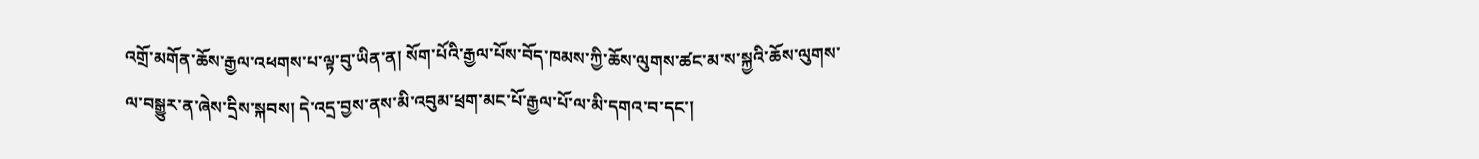འགྲོ་མགོན་ཆོས་རྒྱལ་འཕགས་པ་ལྟ་བུ་ཡིན་ན། སོག་པོའི་རྒྱལ་པོས་བོད་ཁམས་ཀྱི་ཆོས་ལུགས་ཚང་མ་ས་སྐྱའི་ཆོས་ལུགས་ལ་བསྒྱུར་ན་ཞེས་དྲིས་སྐབས། དེ་འདྲ་བྱས་ནས་མི་འབུམ་ཕྲག་མང་པོ་རྒྱལ་པོ་ལ་མི་དགའ་བ་དང་།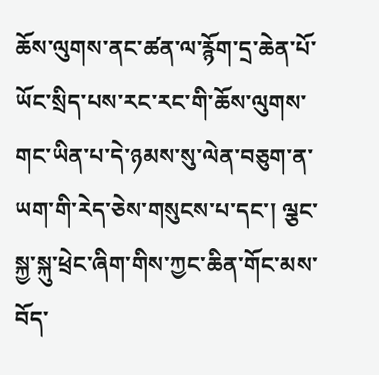ཆོས་ལུགས་ནང་ཚན་ལ་རྙོག་དྲ་ཆེན་པོ་ཡོང་སྲིད་པས་རང་རང་གི་ཆོས་ལུགས་གང་ཡིན་པ་དེ་ཉམས་སུ་ལེན་བཅུག་ན་ཡག་གི་རེད་ཅེས་གསུངས་པ་དང་། ལྕང་སྐྱ་སྐུ་ཕྲེང་ཞིག་གིས་ཀྱང་ཆིན་གོང་མས་བོད་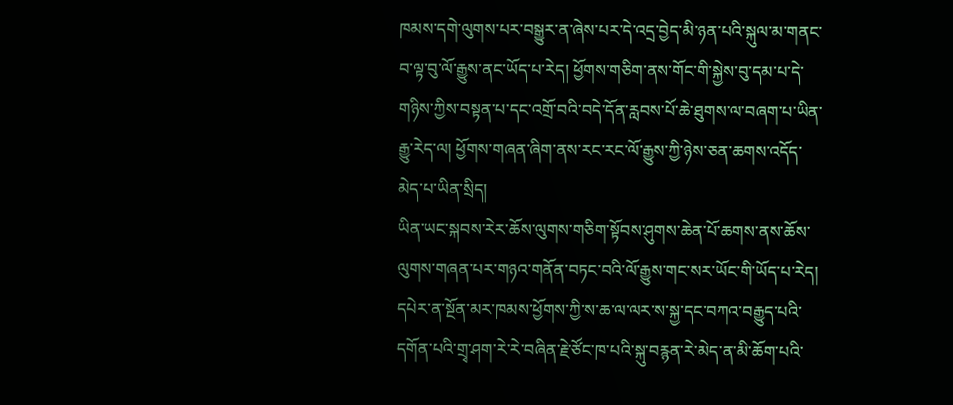ཁམས་དགེ་ལུགས་པར་བསྒྱུར་ན་ཞེས་པར་དེ་འདྲ་བྱེད་མི་ཉན་པའི་སྐུལ་མ་གནང་བ་ལྟ་བུ་ལོ་རྒྱུས་ནང་ཡོད་པ་རེད། ཕྱོགས་གཅིག་ནས་གོང་གི་སྐྱེས་བུ་དམ་པ་དེ་གཉིས་ཀྱིས་བསྟན་པ་དང་འགྲོ་བའི་བདེ་དོན་རླབས་པོ་ཆེ་ཐུགས་ལ་བཞག་པ་ཡིན་རྒྱུ་རེད་ལ། ཕྱོགས་གཞན་ཞིག་ནས་རང་རང་ལོ་རྒྱུས་ཀྱི་ཉེས་ཅན་ཆགས་འདོད་མེད་པ་ཡིན་སྲིད།
ཡིན་ཡང་སྐབས་རེར་ཆོས་ལུགས་གཅིག་སྟོབས་ཤུགས་ཆེན་པོ་ཆགས་ནས་ཆོས་ལུགས་གཞན་པར་གཉའ་གནོན་བཏང་བའི་ལོ་རྒྱུས་གང་སར་ཡོང་གི་ཡོད་པ་རེད། དཔེར་ན་སྔོན་མར་ཁམས་ཕྱོགས་ཀྱི་ས་ཆ་ལ་ལར་ས་སྐྱ་དང་བཀའ་བརྒྱུད་པའི་དགོན་པའི་གྲྭ་ཤག་རེ་རེ་བཞིན་རྗེ་ཙོང་ཁ་པའི་སྐུ་བརྙན་རེ་མེད་ན་མི་ཆོག་པའི་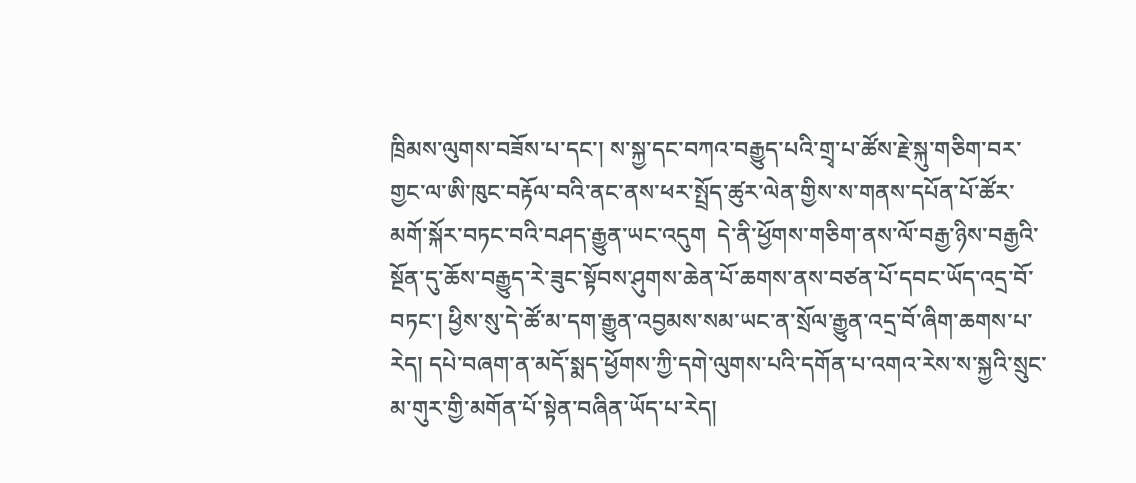ཁྲིམས་ལུགས་བཟོས་པ་དང་། ས་སྐྱ་དང་བཀའ་བརྒྱུད་པའི་གྲྭ་པ་ཚོས་རྗེ་སྐུ་གཅིག་བར་གྱང་ལ་ཨི་ཁུང་བརྟོལ་བའི་ནང་ནས་ཕར་སྤྲོད་ཚུར་ལེན་གྱིས་ས་གནས་དཔོན་པོ་ཚོར་མགོ་སྐོར་བཏང་བའི་བཤད་རྒྱུན་ཡང་འདུག  དེ་ནི་ཕྱོགས་གཅིག་ནས་ལོ་བརྒྱ་ཉིས་བརྒྱའི་སྔོན་དུ་ཆོས་བརྒྱུད་རེ་ཟུང་སྟོབས་ཤུགས་ཆེན་པོ་ཆགས་ནས་བཙན་པོ་དབང་ཡོད་འདྲ་བོ་བཏང་། ཕྱིས་སུ་དེ་ཚོ་མ་དག་རྒྱུན་འབྱམས་སམ་ཡང་ན་སྲོལ་རྒྱུན་འདྲ་བོ་ཞིག་ཆགས་པ་རེད། དཔེ་བཞག་ན་མདོ་སྨད་ཕྱོགས་ཀྱི་དགེ་ལུགས་པའི་དགོན་པ་འགའ་རེས་ས་སྐྱའི་སྲུང་མ་གུར་གྱི་མགོན་པོ་སྟེན་བཞིན་ཡོད་པ་རེད།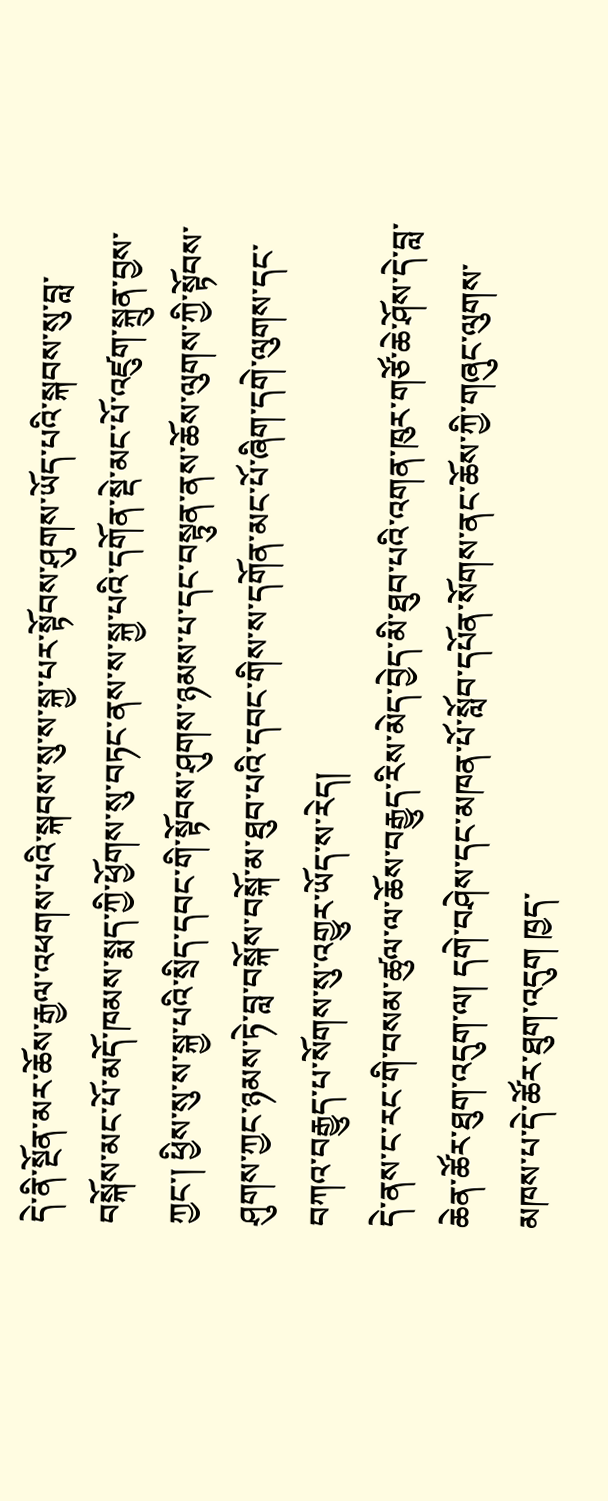དེ་ནི་སྔོན་མར་ཆོས་རྒྱལ་འཕགས་པའི་སྐབས་སུ་ས་སྐྱ་པར་སྟོབས་ཤུགས་ཡོད་པའི་སྐབས་སུ་བླ་བསྐོས་མང་པོ་མདོ་ཁམས་སྨད་ཀྱི་ཕྱོགས་སུ་བཏང་ནས་ས་སྐྱ་པའི་དགོན་སྡེ་མང་པོ་འཛུག་སྐྲུན་བྱས་ཀྱང་། ཕྱིས་སུ་ས་སྐྱ་པའི་སྲིད་དབང་གི་སྟོབས་ཤུགས་ཉམས་པ་དང་བསྟུན་ནས་ཆོས་ལུགས་ཀྱི་སྟོབས་ཤུགས་ཀྱང་ཉམས་ཏེ་བླ་བསྐོས་བསྐོ་མ་ཐུབ་པའི་དབང་གིས་ས་དགོན་མང་པོ་ཞིག་དགེ་ལུགས་དང་བཀའ་བརྒྱུད་པ་སོགས་སུ་འགྱུར་ཡོད་ས་རེད།
དེ་ནས་ང་རང་གི་བསམ་ཚུལ་ལ་ཆོས་བརྒྱུད་རིས་མེད་བྱེད་མི་ཐུབ་པའི་འགན་ཁུར་གཙོ་ཆེ་ཤོས་དེ་བླ་ཆེན་ཚོར་ཐུག་འདུག་ལ། དགེ་བཤེས་དང་མཁན་པོ་སློབ་དཔོན་སོགས་ནང་ཆོས་ཀྱི་གཞུང་ལུགས་མཁས་པ་དེ་ཚོར་ཐུག་འདུག ཁྱད་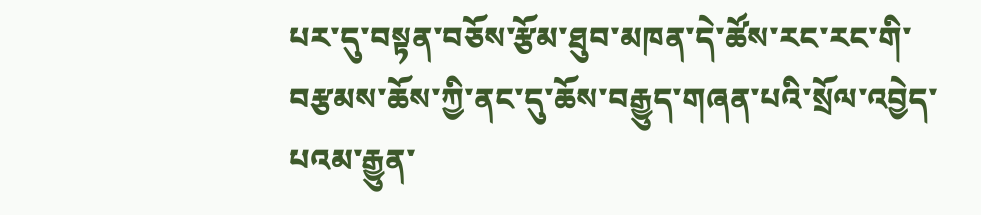པར་དུ་བསྟན་བཅོས་རྩོམ་ཐུབ་མཁན་དེ་ཚོས་རང་རང་གི་བརྩམས་ཆོས་ཀྱི་ནང་དུ་ཆོས་བརྒྱུད་གཞན་པའི་སྲོལ་འབྱེད་པའམ་རྒྱུན་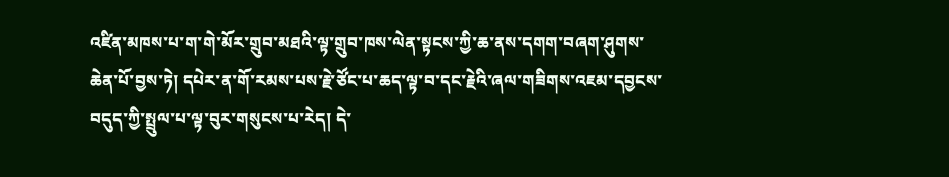འཛིན་མཁས་པ་ག་གེ་མོར་གྲུབ་མཐའི་ལྟ་གྲུབ་ཁས་ལེན་སྟངས་ཀྱི་ཆ་ནས་དགག་བཞག་ཤུགས་ཆེན་པོ་བྱས་ཏེ། དཔེར་ན་གོ་རམས་པས་རྗེ་ཙོང་པ་ཆད་ལྟ་བ་དང་རྗེའི་ཞལ་གཟིགས་འཇམ་དབྱངས་བདུད་ཀྱི་སྤྲུལ་པ་ལྟ་བུར་གསུངས་པ་རེད། དེ་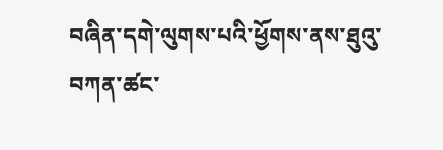བཞིན་དགེ་ལུགས་པའི་ཕྱོགས་ནས་ཐུའུ་བཀན་ཚང་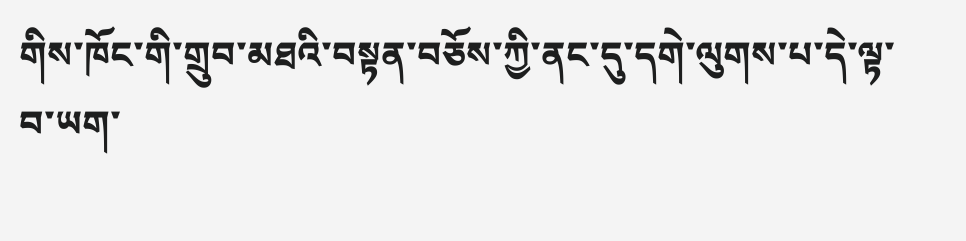གིས་ཁོང་གི་གྲུབ་མཐའི་བསྟན་བཅོས་ཀྱི་ནང་དུ་དགེ་ལུགས་པ་དེ་ལྟ་བ་ཡག་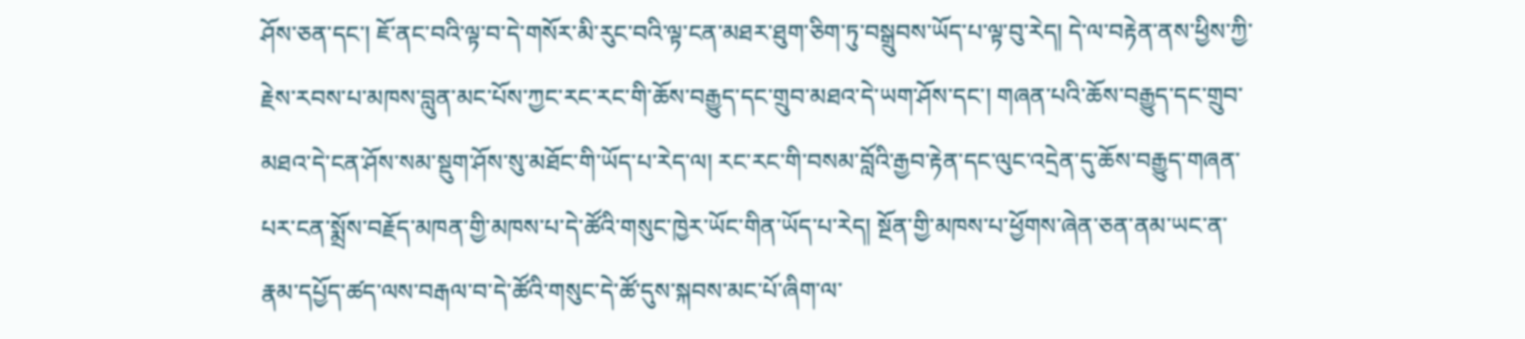ཤོས་ཅན་དང་། ཇོ་ནང་བའི་ལྟ་བ་དེ་གསོར་མི་རུང་བའི་ལྟ་ངན་མཐར་ཐུག་ཅིག་ཏུ་བསྒྲུབས་ཡོད་པ་ལྟ་བུ་རེད། དེ་ལ་བརྟེན་ནས་ཕྱིས་ཀྱི་རྗེས་རབས་པ་མཁས་བླུན་མང་པོས་ཀྱང་རང་རང་གི་ཆོས་བརྒྱུད་དང་གྲུབ་མཐའ་དེ་ཡག་ཤོས་དང་། གཞན་པའི་ཆོས་བརྒྱུད་དང་གྲུབ་མཐའ་དེ་ངན་ཤོས་སམ་སྡུག་ཤོས་སུ་མཐོང་གི་ཡོད་པ་རེད་ལ། རང་རང་གི་བསམ་བློའི་རྒྱབ་རྟེན་དང་ལུང་འདྲེན་དུ་ཆོས་བརྒྱུད་གཞན་པར་ངན་སྨྲོས་བརྗོད་མཁན་གྱི་མཁས་པ་དེ་ཚོའི་གསུང་ཁྱེར་ཡོང་གིན་ཡོད་པ་རེད། སྔོན་གྱི་མཁས་པ་ཕྱོགས་ཞེན་ཅན་ནམ་ཡང་ན་རྣམ་དཔྱོད་ཚད་ལས་བརྒལ་བ་དེ་ཚོའི་གསུང་དེ་ཚོ་དུས་སྐབས་མང་པོ་ཞིག་ལ་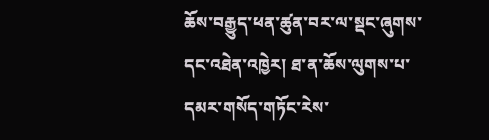ཆོས་བརྒྱུད་ཕན་ཚུན་བར་ལ་སྡང་ཞུགས་དང་འཐེན་འཁྱེར། ཐ་ན་ཆོས་ལུགས་པ་དམར་གསོད་གཏོང་རེས་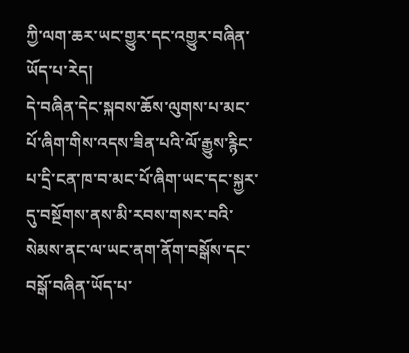ཀྱི་ལག་ཆར་ཡང་གྱུར་དང་འགྱུར་བཞིན་ཡོད་པ་རེད།
དེ་བཞིན་དེང་སྐབས་ཆོས་ལུགས་པ་མང་པོ་ཞིག་གིས་འདས་ཟིན་པའི་ལོ་རྒྱུས་རྙིང་པ་དྲི་ངན་ཁ་བ་མང་པོ་ཞིག་ཡང་དང་སྐྱར་དུ་བསྔོགས་ནས་མི་རབས་གསར་བའི་སེམས་ནང་ལ་ཡང་ནག་ནོག་བསྒོས་དང་བསྒོ་བཞིན་ཡོད་པ་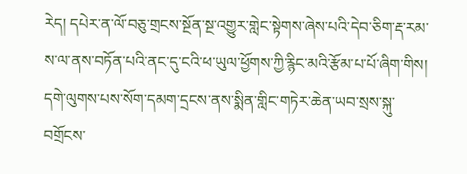རེད། དཔེར་ན་ལོ་བཅུ་གྲངས་སྔོན་སྔ་འགྱུར་གླེང་སྟེགས་ཞེས་པའི་དེབ་ཅིག་རྡ་རམ་ས་ལ་ནས་བཏོན་པའི་ནང་དུ་ངའི་ཕ་ཡུལ་ཕྱོགས་ཀྱི་རྙིང་མའི་རྩོམ་པ་པོ་ཞིག་གིས། དགེ་ལུགས་པས་སོག་དམག་དྲངས་ནས་སྨིན་གླིང་གཏེར་ཆེན་ཡབ་སྲས་སྐུ་བགྲོངས་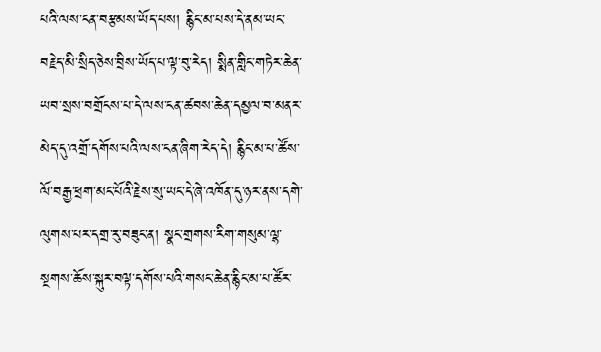པའི་ལས་ངན་བརྩམས་ཡོད་པས། རྙིང་མ་པས་དེ་ནམ་ཡང་བརྗེད་མི་སྲིད་ཅེས་བྲིས་ཡོད་པ་ལྟ་བུ་རེད། སྨིན་གླིང་གཏེར་ཆེན་ཡབ་སྲས་བགྲོངས་པ་དེ་ལས་ངན་ཚབས་ཆེན་དམྱལ་བ་མནར་མེད་དུ་འགྲོ་དགོས་པའི་ལས་ངན་ཞིག་རེད་དེ། རྙིང་མ་པ་ཚོས་ལོ་བརྒྱ་ཕྲག་མང་པོའི་རྗེས་སུ་ཡང་དེ་ཞེ་འཁོན་དུ་ཉར་ནས་དགེ་ལུགས་པར་དགྲ་རུ་བཟུང་ན། སྣང་གྲགས་རིག་གསུམ་ལྷ་སྔགས་ཆོས་སྐུར་བལྟ་དགོས་པའི་གསང་ཆེན་རྙིང་མ་པ་ཚོར་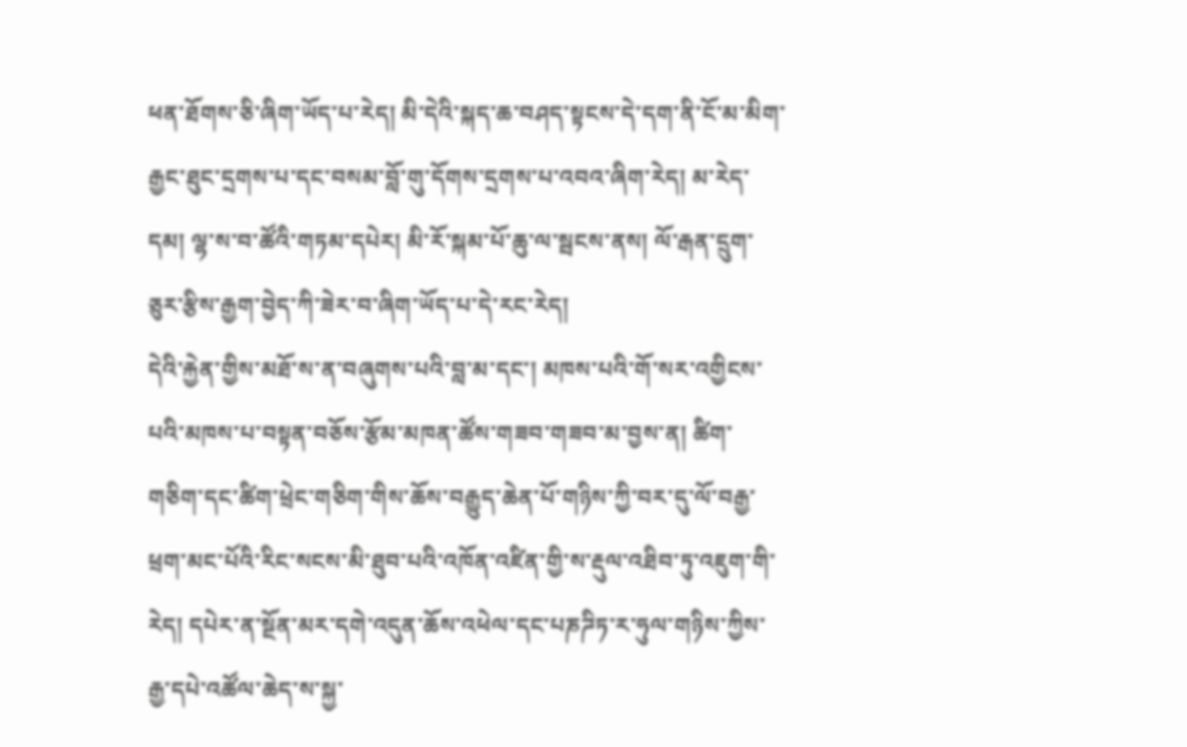ཕན་ཐོགས་ཅི་ཞིག་ཡོད་པ་རེད། མི་དེའི་སྐད་ཆ་བཤད་སྟངས་དེ་དག་ནི་ངོ་མ་མིག་རྒྱང་ཐུང་དྲགས་པ་དང་བསམ་བློ་གུ་དོགས་དྲགས་པ་འབའ་ཞིག་རེད། མ་རེད་དམ། ལྷ་ས་བ་ཚོའི་གཏམ་དཔེར། མི་རོ་སྐམ་པོ་ཆུ་ལ་སྦངས་ནས། ལོ་རྒན་དྲུག་ཅུར་རྩིས་རྒྱག་བྱེད་ཀི་ཟེར་བ་ཞིག་ཡོད་པ་དེ་རང་རེད།
དེའི་རྐྱེན་གྱིས་མཐོ་ས་ན་བཞུགས་པའི་བླ་མ་དང་། མཁས་པའི་གོ་སར་འགྱིངས་པའི་མཁས་པ་བསྟན་བཅོས་རྩོམ་མཁན་ཚོས་གཟབ་གཟབ་མ་བྱས་ན། ཚིག་གཅིག་དང་ཚིག་ཕྲེང་གཅིག་གིས་ཆོས་བརྒྱུད་ཆེན་པོ་གཉིས་ཀྱི་བར་དུ་ལོ་བརྒྱ་ཕྲག་མང་པོའི་རིང་སངས་མི་ཐུབ་པའི་འཁོན་འཛིན་གྱི་ས་རྡུལ་འཐིབ་ཏུ་འཇུག་གི་རེད། དཔེར་ན་སྔོན་མར་དགེ་འདུན་ཆོས་འཕེལ་དང་པཎཌིཏ་ར་ཧུལ་གཉིས་ཀྱིས་རྒྱ་དཔེ་འཚོལ་ཆེད་ས་སྐྱ་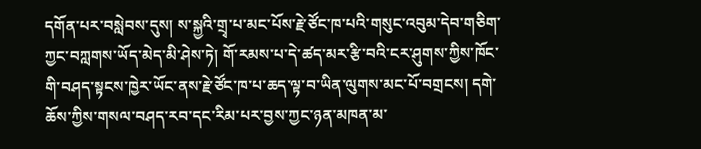དགོན་པར་བསླེབས་དུས། ས་སྐྱའི་གྲྭ་པ་མང་པོས་རྗེ་ཙོང་ཁ་པའི་གསུང་འབུམ་དེབ་གཅིག་ཀྱང་བཀླགས་ཡོད་མེད་མི་ཤེས་ཏེ། གོ་རམས་པ་དེ་ཚད་མར་རྩི་བའི་ངར་ཤུགས་ཀྱིས་ཁོང་གི་བཤད་སྟངས་ཁྱེར་ཡོང་ནས་རྗེ་ཙོང་ཁ་པ་ཆད་ལྟ་བ་ཡིན་ལུགས་མང་པོ་བགྲངས། དགེ་ཆོས་ཀྱིས་གསལ་བཤད་རབ་དང་རིམ་པར་བྱས་ཀྱང་ཉན་མཁན་མ་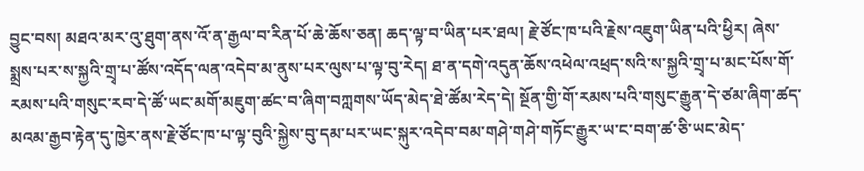བྱུང་བས། མཐའ་མར་འུ་ཐུག་ནས་འོ་ན་རྒྱལ་བ་རིན་པོ་ཆེ་ཆོས་ཅན། ཆད་ལྟ་བ་ཡིན་པར་ཐལ། རྗེ་ཙོང་ཁ་པའི་རྗེས་འཇུག་ཡིན་པའི་ཕྱིར། ཞེས་སྨྲས་པར་ས་སྐྱའི་གྲྭ་པ་ཚོས་འདོད་ལན་འདེབ་མ་ནུས་པར་ལུས་པ་ལྟ་བུ་རེད། ཐ་ན་དགེ་འདུན་ཆོས་འཕེལ་འཕྲད་སའི་ས་སྐྱའི་གྲྭ་པ་མང་པོས་གོ་རམས་པའི་གསུང་རབ་དེ་ཚོ་ཡང་མགོ་མཇུག་ཚང་བ་ཞིག་བཀླགས་ཡོད་མེད་ཐེ་ཚོམ་རེད་དེ། སྔོན་གྱི་གོ་རམས་པའི་གསུང་རྒྱུན་དེ་ཙམ་ཞིག་ཚད་མའམ་རྒྱབ་རྟེན་དུ་ཁྱེར་ནས་རྗེ་ཙོང་ཁ་པ་ལྟ་བུའི་སྐྱེས་བུ་དམ་པར་ཡང་སྐུར་འདེབ་བམ་གཤེ་གཤེ་གཏོང་རྒྱུར་ཡ་ང་བག་ཚ་ཅི་ཡང་མེད་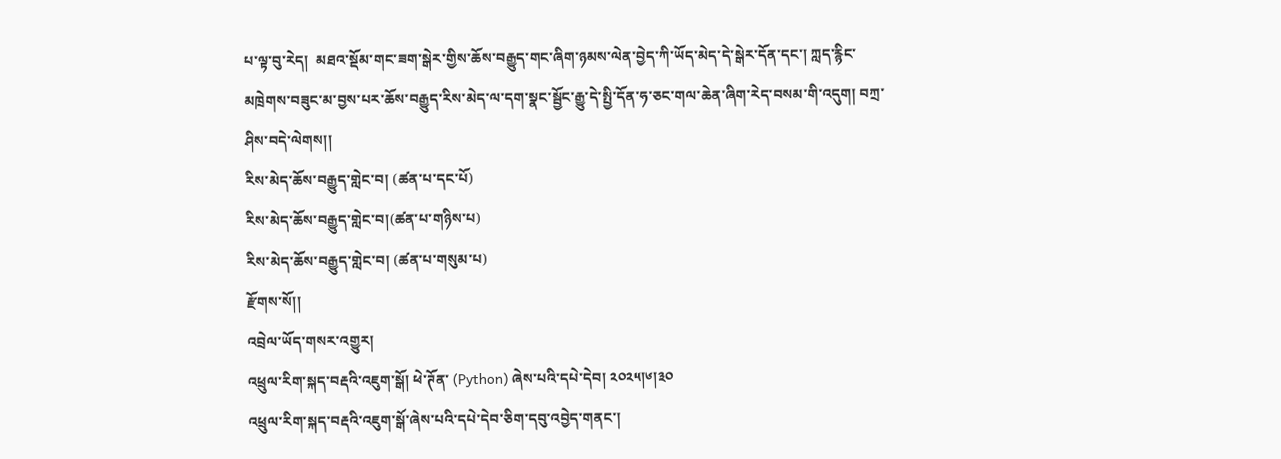པ་ལྟ་བུ་རེད།  མཐའ་སྡོམ་གང་ཟག་སྒེར་གྱིས་ཆོས་བརྒྱུད་གང་ཞིག་ཉམས་ལེན་བྱེད་ཀི་ཡོད་མེད་དེ་སྒེར་དོན་དང་། ཀླད་རྙིང་མཁྲེགས་བཟུང་མ་བྱས་པར་ཆོས་བརྒྱུད་རིས་མེད་ལ་དག་སྣང་སྦྱོང་རྒྱུ་དེ་སྤྱི་དོན་ཧ་ཅང་གལ་ཆེན་ཞིག་རེད་བསམ་གི་འདུག། བཀྲ་ཤིས་བདེ་ལེགས།།
རིས་མེད་ཆོས་བརྒྱུད་གླེང་བ། (ཚན་པ་དང་པོ)
རིས་མེད་ཆོས་བརྒྱུད་གླེང་བ།(ཚན་པ་གཉིས་པ)
རིས་མེད་ཆོས་བརྒྱུད་གླེང་བ། (ཚན་པ་གསུམ་པ)
རྫོགས་སོ།།
འབྲེལ་ཡོད་གསར་འགྱུར།
འཕྲུལ་རིག་སྐད་བརྡའི་འཇུག་སྒོ། ཕེ་ཊོན་ (Python) ཞེས་པའི་དཔེ་དེབ། ༢༠༢༥།༦།༣༠
འཕྲུལ་རིག་སྐད་བརྡའི་འཇུག་སྒོ་ཞེས་པའི་དཔེ་དེབ་ཅིག་དབུ་འབྱེད་གནང་།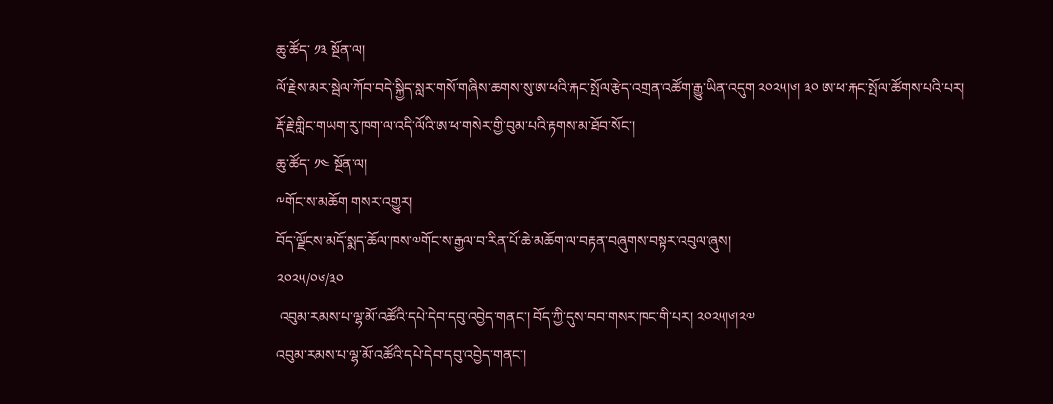ཆུ་ཚོད་ ༡༣ སྔོན་ལ།
ལོ་རྗེས་མར་སྦེལ་ཀོབ་བདེ་སྐྱིད་སླར་གསོ་གཞིས་ཆགས་སུ་ཨ་ཕའི་རྐང་སྤོལ་རྩེད་འགྲན་འཚོག་རྒྱུ་ཡིན་འདུག ༢༠༢༥།༦། ༣༠ ཨ་ཕ་རྐང་སྤོལ་ཚོགས་པའི་པར།
རྡོ་རྗེ་གླིང་གཡག་རུ་ཁག་ལ་འདི་ལོའི་ཨ་ཕ་གསེར་གྱི་བུམ་པའི་རྟགས་མ་ཐོབ་སོང་།
ཆུ་ཚོད་ ༡༤ སྔོན་ལ།
༸གོང་ས་མཆོག གསར་འགྱུར།
བོད་ལྗོངས་མདོ་སྨད་ཆོལ་ཁས་༧གོང་ས་རྒྱལ་བ་རིན་པོ་ཆེ་མཆོག་ལ་བརྟན་བཞུགས་བསྟར་འབུལ་ཞུས།
༢༠༢༥/༠༦/༣༠
 འབུམ་རམས་པ་ལྷ་མོ་འཚོའི་དཔེ་དེབ་དབུ་འབྱེད་གནང་། བོད་ཀྱི་དུས་བབ་གསར་ཁང་གི་པར། ༢༠༢༥།༦།༢༧
འབུམ་རམས་པ་ལྷ་མོ་འཚོའི་དཔེ་དེབ་དབུ་འབྱེད་གནང་།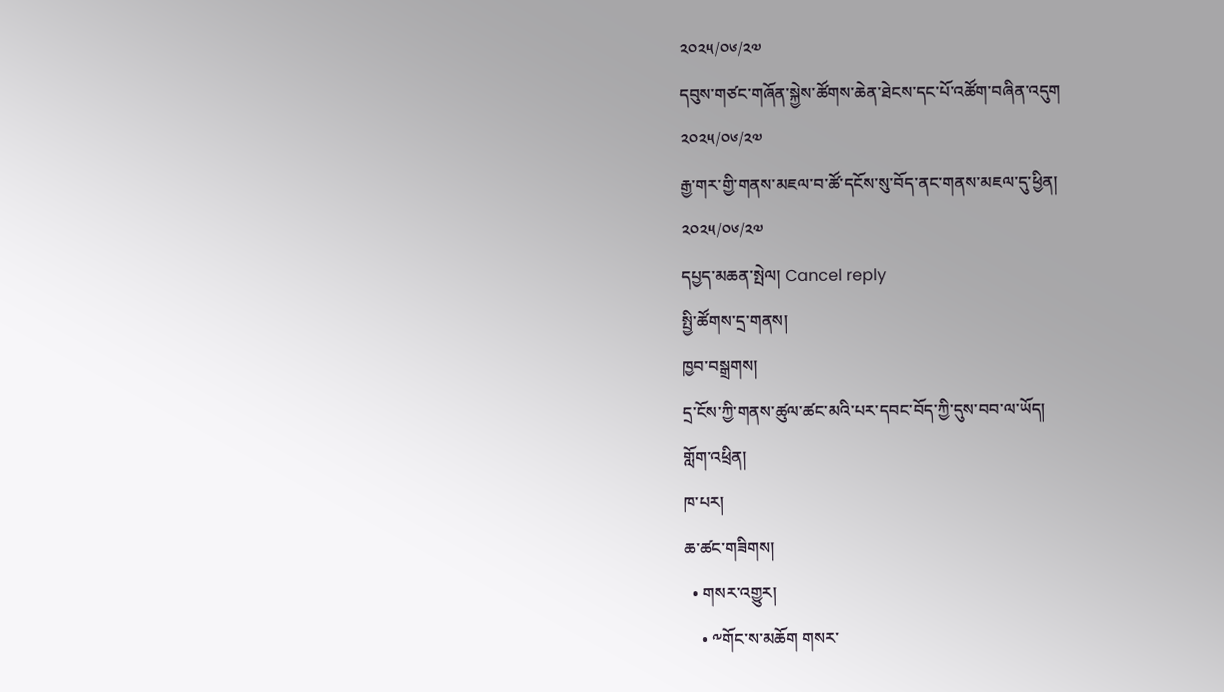༢༠༢༥/༠༦/༢༧
དབུས་གཙང་གཞོན་སྐྱེས་ཚོགས་ཆེན་ཐེངས་དང་པོ་འཚོག་བཞིན་འདུག
༢༠༢༥/༠༦/༢༧
རྒྱ་གར་གྱི་གནས་མཇལ་བ་ཚོ་དངོས་སུ་བོད་ནང་གནས་མཇལ་དུ་ཕྱིན།
༢༠༢༥/༠༦/༢༧
དཔྱད་མཆན་སྤེལ། Cancel reply
སྤྱི་ཚོགས་དྲ་གནས།
ཁྱབ་བསྒྲགས།
དྲ་ངོས་ཀྱི་གནས་ཚུལ་ཚང་མའི་པར་དབང་བོད་ཀྱི་དུས་བབ་ལ་ཡོད།
གློག་འཕྲིན།
ཁ་པར།
ཆ་ཚང་གཟིགས།
  • གསར་འགྱུར།
    • ༸གོང་ས་མཆོག གསར་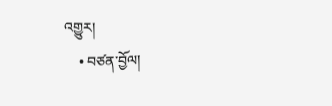འགྱུར།
    • བཙན་བྱོལ།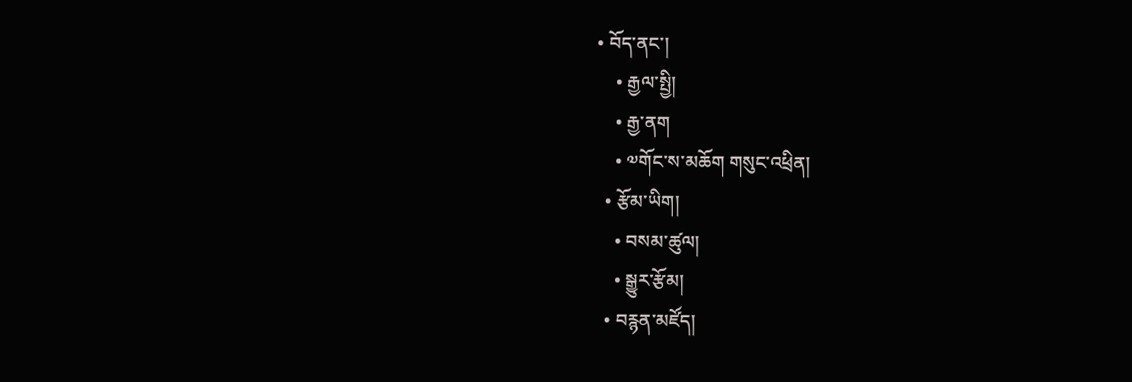• བོད་ནང་།
    • རྒྱལ་སྤྱི།
    • རྒྱ་ནག
    • ༧གོང་ས་མཆོག གསུང་འཕྲིན།
  • རྩོམ་ཡིག།
    • བསམ་ཚུལ།
    • སྒྱུར་རྩོམ།
  • བརྙན་མཛོད།